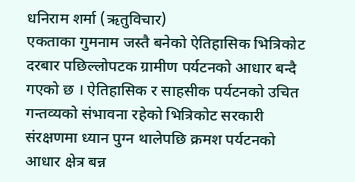धनिराम शर्मा (ऋतुविचार)
एकताका गुमनाम जस्तै बनेको ऐतिहासिक भित्रिकोट दरबार पछिल्लोपटक ग्रामीण पर्यटनको आधार बन्दै गएको छ । ऐतिहासिक र साहसीक पर्यटनको उचित गन्तव्यको संभावना रहेको भित्रिकोट सरकारी संरक्षणमा ध्यान पुग्न थालेपछि क्रमश पर्यटनको आधार क्षेत्र बन्न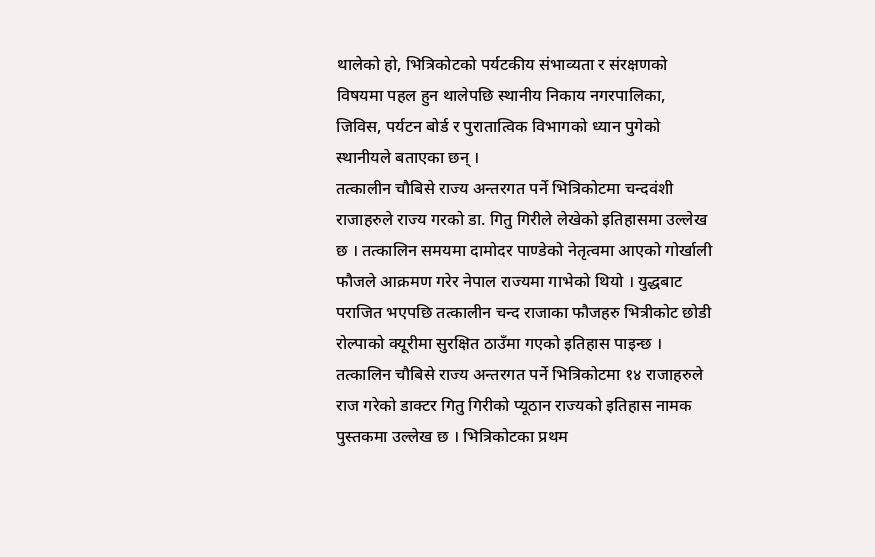थालेको हो, भित्रिकोटको पर्यटकीय संभाव्यता र संरक्षणको विषयमा पहल हुन थालेपछि स्थानीय निकाय नगरपालिका, जिविस, पर्यटन बोर्ड र पुरातात्विक विभागको ध्यान पुगेको स्थानीयले बताएका छन् ।
तत्कालीन चौबिसे राज्य अन्तरगत पर्ने भित्रिकोटमा चन्दवंशी राजाहरुले राज्य गरको डा. गितु गिरीले लेखेको इतिहासमा उल्लेख छ । तत्कालिन समयमा दामोदर पाण्डेको नेतृत्वमा आएको गोर्खाली फौजले आक्रमण गरेर नेपाल राज्यमा गाभेको थियो । युद्धबाट पराजित भएपछि तत्कालीन चन्द राजाका फौजहरु भित्रीकोट छोडी रोल्पाको क्यूरीमा सुरक्षित ठाउँमा गएको इतिहास पाइन्छ । तत्कालिन चौबिसे राज्य अन्तरगत पर्ने भित्रिकोटमा १४ राजाहरुले राज गरेको डाक्टर गितु गिरीको प्यूठान राज्यको इतिहास नामक पुस्तकमा उल्लेख छ । भित्रिकोटका प्रथम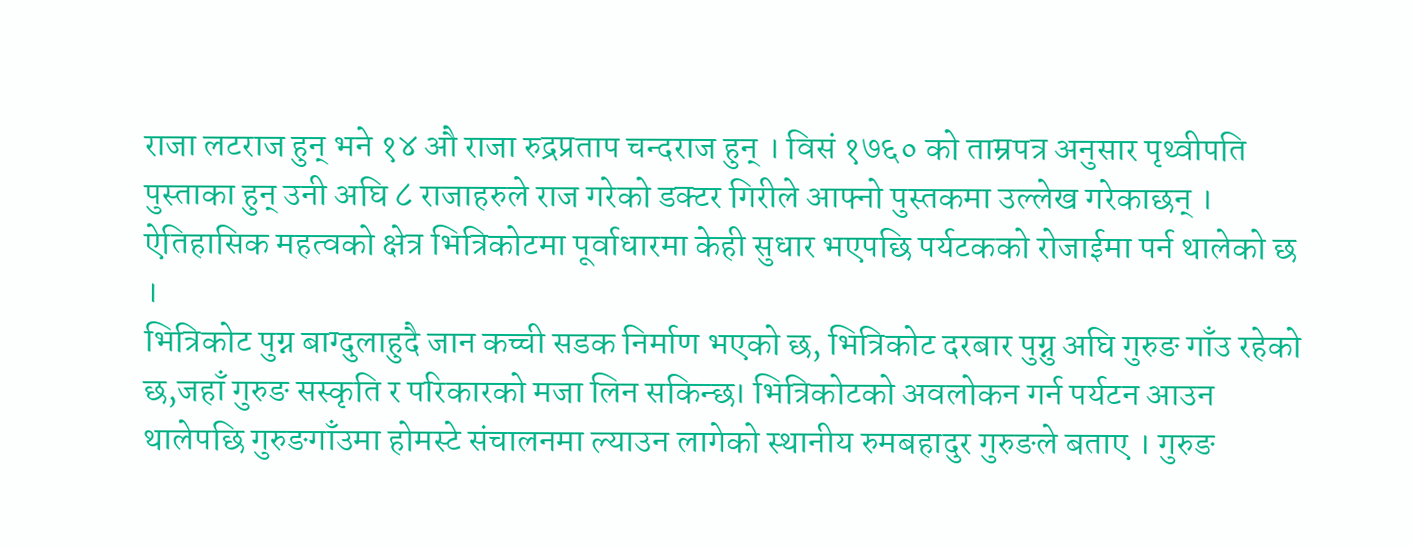राजा लटराज हुन् भने १४ औ राजा रुद्रप्रताप चन्दराज हुन् । विसं १७६० को ताम्रपत्र अनुसार पृथ्वीपति पुस्ताका हुन् उनी अघि ८ राजाहरुले राज गरेको डक्टर गिरीले आफ्नो पुस्तकमा उल्लेख गरेकाछन् । ऐतिहासिक महत्वको क्षेत्र भित्रिकोटमा पूर्वाधारमा केही सुधार भएपछि पर्यटकको रोजाईमा पर्न थालेको छ ।
भित्रिकोट पुग्न बाग्दुलाहुदै जान कच्ची सडक निर्माण भएको छ, भित्रिकोट दरबार पुग्नु अघि गुरुङ गाँउ रहेको छ,जहाँ गुरुङ सस्कृति र परिकारको मजा लिन सकिन्छ। भित्रिकोटको अवलोकन गर्न पर्यटन आउन थालेपछि गुरुङगाँउमा होमस्टे संचालनमा ल्याउन लागेको स्थानीय रुमबहादुर गुरुङले बताए । गुरुङ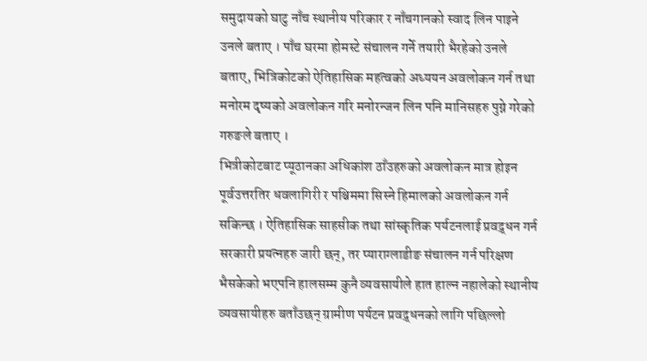समुदायको घाटु नाँच स्थानीय परिकार र नाँचगानको स्वाद लिन पाइने उनले बताए । पाँच घरमा होमस्टे संचालन गर्ने तयारी भैरहेको उनले बताए, भित्रिकोटको ऐतिहासिक महत्वको अध्ययन अवलोकन गर्न तथा मनोरम दृष्यको अवलोकन गरि मनोरन्जन लिन पनि मानिसहरु पुग्ने गरेको गरुङले बताए ।
भित्रीकोटबाट प्यूठानका अधिकांश ठाँउहरुको अवलोकन मात्र होइन पूर्वउत्तरतिर धवलागिरी र पश्चिममा सिस्ने हिमालको अवलोकन गर्न सकिन्छ । ऐतिहासिक साहसीक तथा सांस्कृतिक पर्यटनलाई प्रवद्र्धन गर्न सरकारी प्रयत्नहरु जारी छन्, तर प्याराग्लाडीङ संचालन गर्न परिक्षण भैसकेको भएपनि हालसम्म कुनै व्यवसायीले हात हाल्न नहालेको स्थानीय व्यवसायीहरु बताँउछन् ग्रामीण पर्यटन प्रवद्र्धनको लागि पछिल्लो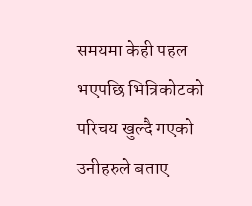समयमा केही पहल भएपछि भित्रिकोटको परिचय खुल्दै गएको उनीहरुले बताए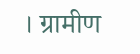। ग्रामीण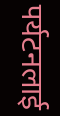पर्यटनलाई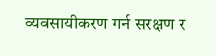व्यवसायीकरण गर्न सरक्षण र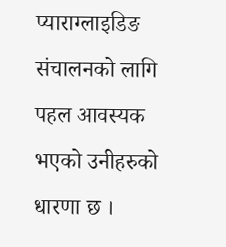प्याराग्लाइडिङ संचालनको लागि पहल आवस्यक भएको उनीहरुको धारणा छ ।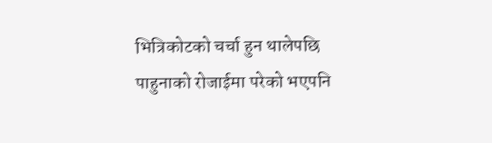भित्रिकोटको चर्चा हुन थालेपछि पाहुनाको रोजाईमा परेको भएपनि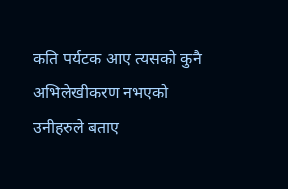कति पर्यटक आए त्यसको कुनै अभिलेखीकरण नभएको उनीहरुले बताए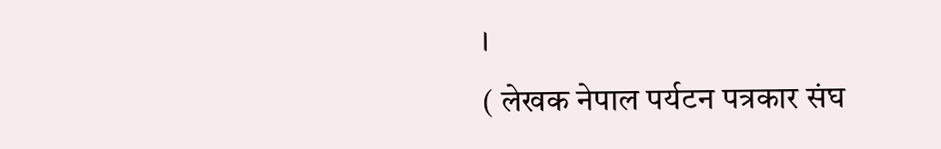।
( लेखक नेपाल पर्यटन पत्रकार संघ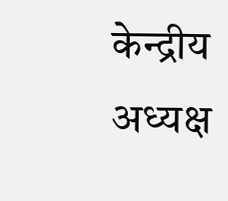केन्द्रीय अध्यक्ष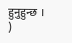हुनुहुन्छ । )